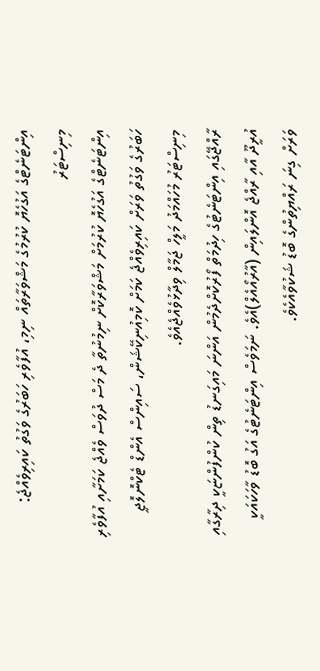އިންޓަނެޓްގެ އަގުހެޔޮ ކުރުމުގެ މަޝްވަރާތައް ނިމި، އުފާވެރި ހަބަރުގެ ވަގުތު ކައިރިވެއްޖެ: މިނިސްޓަރު
އިންޓަނެޓްގެ އަގުހެޔޮ ކުރުމަށް މަޝްވަރާކޮށް ނިމުނުތާ ދެ މަސް ދުވަސް ވެއްޖެ ކަމަށާއި އުފާވެރި ހަބަރުގެ ވަގުތު ވަރަށް ކައިރިވެއްޖެ ކަމަށް ކޮމިއުނިކޭޝަން، ސައިންސް އެންޑް ޓެކްނޮލޮޖީ މިނިސްޓަރު މުހައްމަދު މަލީހް ޖަމާލް ވިދާޅުވެއްޖެއެވެ.
ރާއްޖޭގައި އިންޓަނެޓުގެ ހިދުމަތް ފޯރުކޮށްދެމުން އަންނަ މައިގަނޑު ތިން ކުންފުންޏަކީ ދިރާގާއި އުރީދޫ އާއި ރާއްޖެ އޮންލައިން (އާރުއޯއެލް)އެވެ. ނަމަވެސް އިންޓަނެޓުގެ އަގު ބޮޑު ވާހަކައަކީ ވަރަށް ގިނަ ރައްޔިތުންގެ ބޮޑު ޝަކުވާއެކެވެ.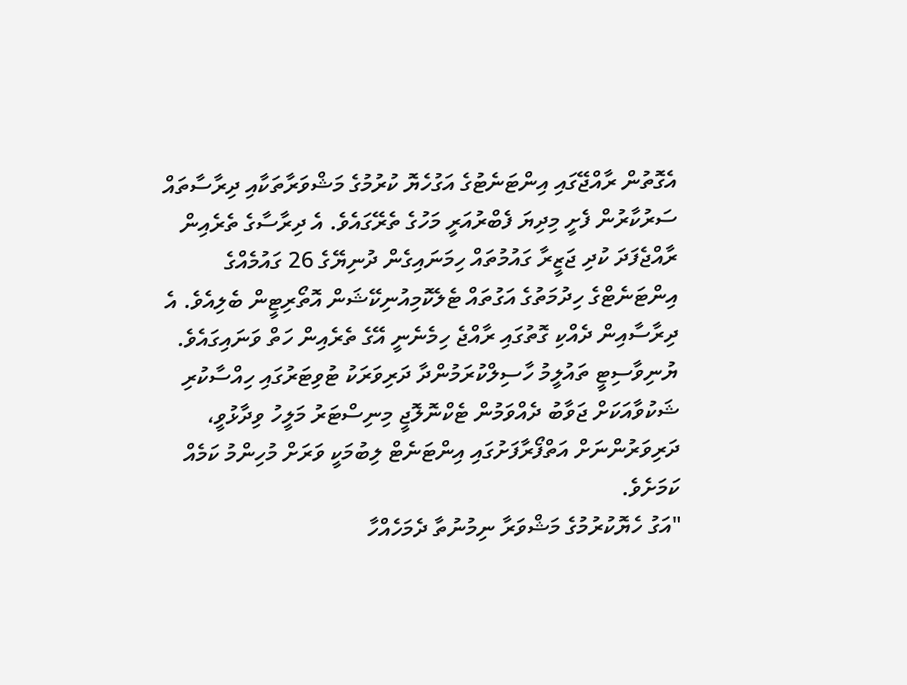އެގޮތުން ރާއްޖޭގައި އިންޓަނެޓުގެ އަގުހެޔޮ ކުރުމުގެ މަޝްވަރާތަކާއި ދިރާސާތައް ސަރުކާރުން ފެށީ މިދިޔަ ފެބްރުއަރީ މަހުގެ ތެރޭގައެވެ. އެ ދިރާސާގެ ތެރެއިން ރާއްޖެފަދަ ކުދި ޖަޒީރާ ގައުމުތައް ހިމަނައިގެން ދުނިޔޭގެ 26 ގައުމެއްގެ އިންޓަނެޓްގެ ހިދުމަތުގެ އަގުތައް ޓެލެކޮމިއުނިކޭޝަން އޮތޯރިޓީން ބެލިއެވެ. އެ ދިރާސާއިން ދެއްކި ގޮތުގައި ރާއްޖެ ހިމެނެނީ އޭގެ ތެރެއިން ހަތް ވަނައިގައެވެ.
ޔުނިވާސިޓީ ތައުލީމު ހާސިލްކުރަމުންދާ ދަރިވަރަކު ޓުވިޓަރުގައި ހިއްސާކުރި ޝަކުވާއަކަށް ޖަވާބު ދެއްވަމުން ޓެކްނޮލޮޖީ މިނިސްޓަރު މަލީހު ވިދާޅުވީ، ދަރިވަރުންނަށް އަތްފޯރާފަށުގައި އިންޓަނެޓް ލިބުމަކީ ވަރަށް މުހިންމު ކަމެއް ކަމަށެވެ.
"އަގު ހެޔޮކުރުމުގެ މަޝްވަރާ ނިމުނުތާ ދެމަހެއްހާ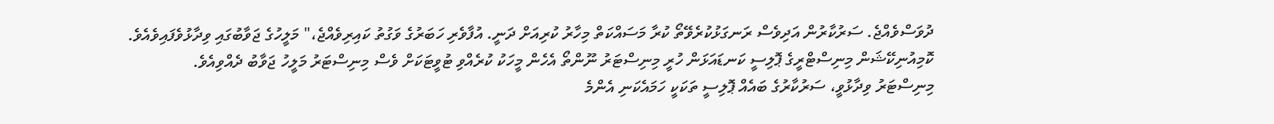ދުވަސްވެއްޖެ. ސަރުކާރުން އަދިވެސް ރަނގަޅުކުރެވޭތޯ ކުރާ މަސައްކަތް މިހާރު ކުރިއަށް ދަނީ. އުފާވެރި ހަބަރުގެ ވަގުތު ކައިރިވެއްޖެ،" މަލީހުގެ ޖަވާބުގައި ވިދާޅުވެފައިވެއެވެ.
ކޮމިއުނިކޭޝަން މިނިސްޓްރީގެ ޕޮލިސީ ކަނޑައަޅަން ހުރީ މިނިސްޓަރު ނޫންތޯ އެހެން މީހަކު ކުރެއްވި ޓުވީޓަކަށް ވެސް މިނިސްޓަރު މަލީހު ޖަވާބު ދެއްވިއެވެ.
މިނިސްޓަރު ވިދާޅުވީ، ސަރުކާރުގެ ބައެއް ޕޮލިސީ ތަކަކީ ހަމައެކަނި އެންމެ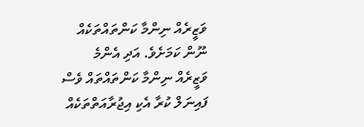ވަޒީރެއް ނިންމާ ކަންތައްތަކެއް ނޫން ކަމަށެވެ. އަދި އެންމެ ވަޒީރެއް ނިންމާ ކަންތައްތައް ވެސް ފައިނަލް ކުރާ އެކި އިޖުރާއަތްތަކެއް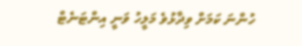ހުންނަ ކަމަށް ވިދާޅުވެ މަލީހު ވަނީ އިންޓަނެޓް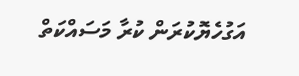އަގުހެޔޮކުރަން ކުރާ މަސައްކަތް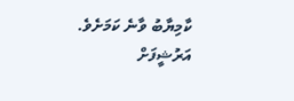ކާމިޔާބު ވާނެ ކަމަށެވެ.
އަރުޝީފަށް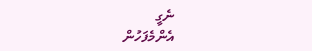ނެގީ
އެންމެފަހުން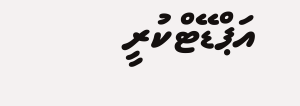އަޕްޑޭޓްކުރީ